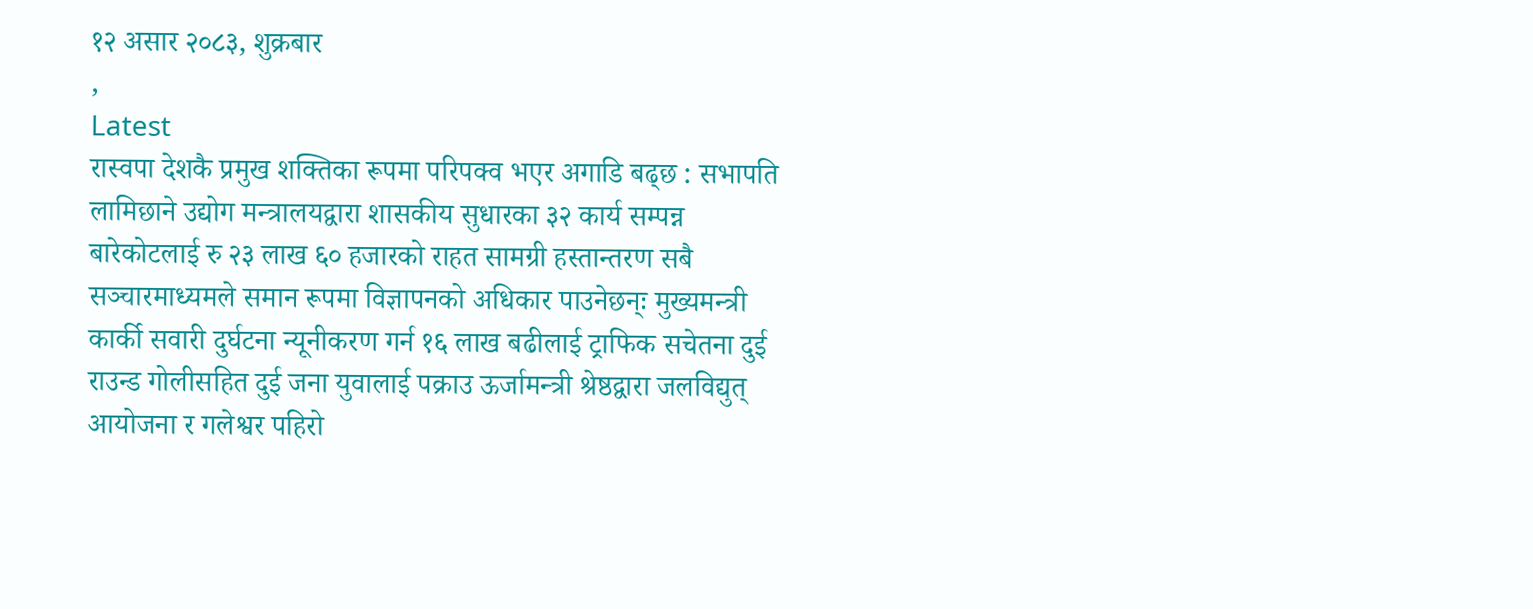१२ असार २०८३, शुक्रबार
,
Latest
रास्वपा देशकै प्रमुख शक्तिका रूपमा परिपक्व भएर अगाडि बढ्छ : सभापति लामिछाने उद्योग मन्त्रालयद्वारा शासकीय सुधारका ३२ कार्य सम्पन्न बारेकोटलाई रु २३ लाख ६० हजारको राहत सामग्री हस्तान्तरण सबै सञ्चारमाध्यमले समान रूपमा विज्ञापनको अधिकार पाउनेछन्ः मुख्यमन्त्री कार्की सवारी दुर्घटना न्यूनीकरण गर्न १६ लाख बढीलाई ट्राफिक सचेतना दुई राउन्ड गोलीसहित दुई जना युवालाई पक्राउ ऊर्जामन्त्री श्रेष्ठद्वारा जलविद्युत् आयोजना र गलेश्वर पहिरो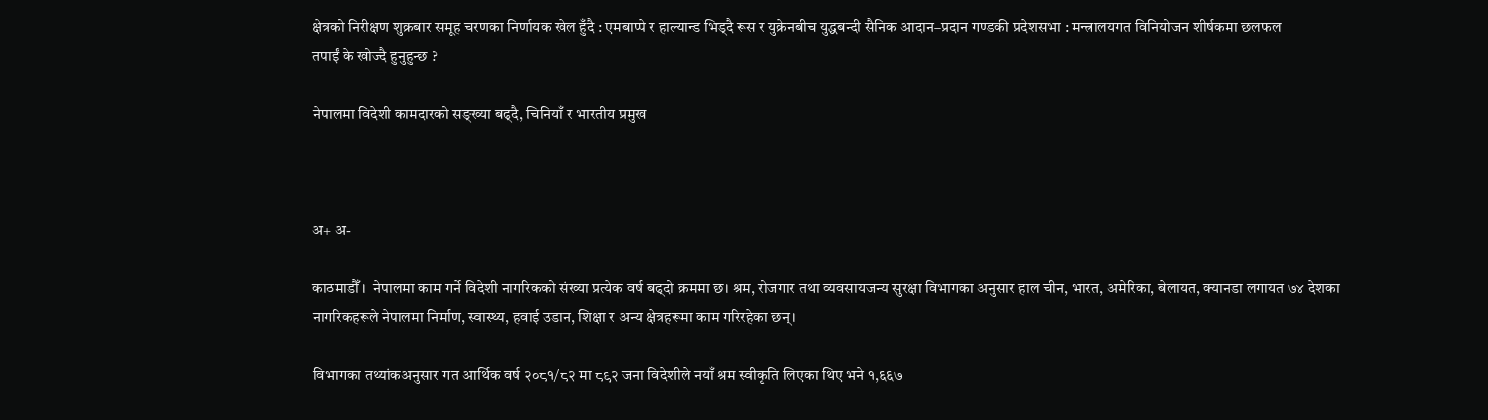क्षेत्रको निरीक्षण शुक्रबार समूह चरणका निर्णायक खेल हुँदै : एमबाप्पे र हाल्यान्ड भिड्दै रूस र युक्रेनबीच युद्धबन्दी सैनिक आदान–प्रदान गण्डकी प्रदेशसभा : मन्त्रालयगत विनियोजन शीर्षकमा छलफल
तपाईं के खोज्दै हुनुहुन्छ ?

नेपालमा विदेशी कामदारको सङ्ख्या बढ्दै, चिनियाँ र भारतीय प्रमुख



अ+ अ-

काठमाडौँ ।  नेपालमा काम गर्ने विदेशी नागरिकको संख्या प्रत्येक वर्ष बढ्दो क्रममा छ। श्रम, रोजगार तथा व्यवसायजन्य सुरक्षा विभागका अनुसार हाल चीन, भारत, अमेरिका, बेलायत, क्यानडा लगायत ७४ देशका नागरिकहरूले नेपालमा निर्माण, स्वास्थ्य, हवाई उडान, शिक्षा र अन्य क्षेत्रहरूमा काम गरिरहेका छन्।

विभागका तथ्यांकअनुसार गत आर्थिक वर्ष २०८१/८२ मा ८९२ जना विदेशीले नयाँ श्रम स्वीकृति लिएका थिए भने १,६६७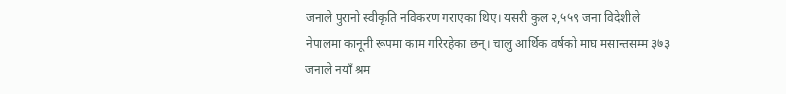जनाले पुरानो स्वीकृति नविकरण गराएका थिए। यसरी कुल २,५५९ जना विदेशीले नेपालमा कानूनी रूपमा काम गरिरहेका छन्। चालु आर्थिक वर्षको माघ मसान्तसम्म ३७३ जनाले नयाँ श्रम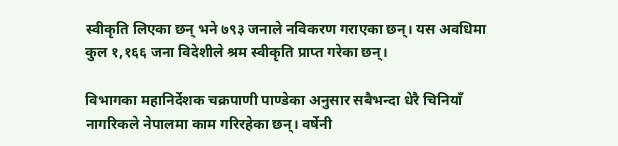स्वीकृति लिएका छन् भने ७९३ जनाले नविकरण गराएका छन्। यस अवधिमा कुल १,१६६ जना विदेशीले श्रम स्वीकृति प्राप्त गरेका छन्।

विभागका महानिर्देशक चक्रपाणी पाण्डेका अनुसार सबैभन्दा धेरै चिनियाँ नागरिकले नेपालमा काम गरिरहेका छन्। वर्षेनी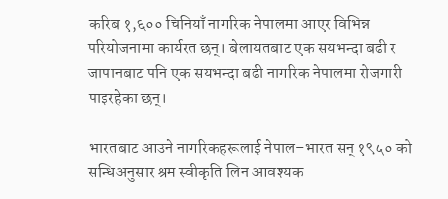करिब १,६०० चिनियाँ नागरिक नेपालमा आएर विभिन्न परियोजनामा कार्यरत छन्। बेलायतबाट एक सयभन्दा बढी र जापानबाट पनि एक सयभन्दा बढी नागरिक नेपालमा रोजगारी पाइरहेका छन्।

भारतबाट आउने नागरिकहरूलाई नेपाल–भारत सन् १९५० को सन्धिअनुसार श्रम स्वीकृति लिन आवश्यक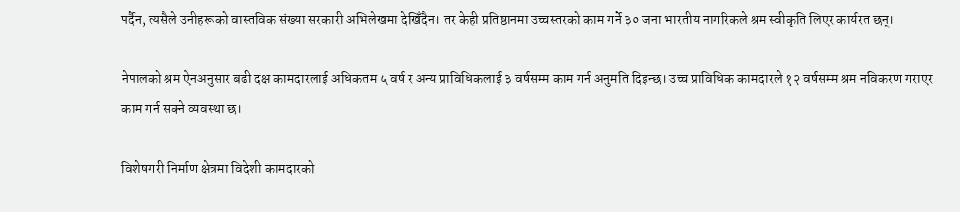पर्दैन, त्यसैले उनीहरूको वास्तविक संख्या सरकारी अभिलेखमा देखिँदैन। तर केही प्रतिष्ठानमा उच्चस्तरको काम गर्ने ३० जना भारतीय नागरिकले श्रम स्वीकृति लिएर कार्यरत छन्।

नेपालको श्रम ऐनअनुसार बढी दक्ष कामदारलाई अधिकतम ५ वर्ष र अन्य प्राविधिकलाई ३ वर्षसम्म काम गर्न अनुमति दिइन्छ। उच्च प्राविधिक कामदारले १२ वर्षसम्म श्रम नविकरण गराएर काम गर्न सक्ने व्यवस्था छ।

विशेषगरी निर्माण क्षेत्रमा विदेशी कामदारको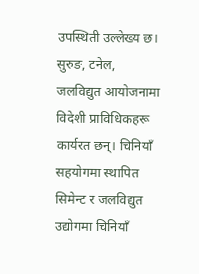उपस्थिती उल्लेख्य छ। सुरुङ, टनेल, जलविद्युत आयोजनामा विदेशी प्राविधिकहरू कार्यरत छन्। चिनियाँ सहयोगमा स्थापित सिमेन्ट र जलविद्युत उद्योगमा चिनियाँ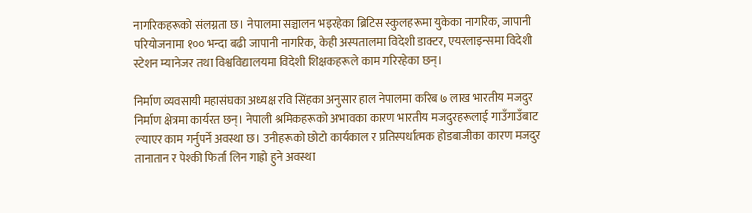नागरिकहरूको संलग्नता छ। नेपालमा सञ्चालन भइरहेका ब्रिटिस स्कुलहरूमा युकेका नागरिक, जापानी परियोजनामा १०० भन्दा बढी जापानी नागरिक, केही अस्पतालमा विदेशी डाक्टर, एयरलाइन्समा विदेशी स्टेशन म्यानेजर तथा विश्वविद्यालयमा विदेशी शिक्षकहरूले काम गरिरहेका छन्।

निर्माण व्यवसायी महासंघका अध्यक्ष रवि सिंहका अनुसार हाल नेपालमा करिब ७ लाख भारतीय मजदुर निर्माण क्षेत्रमा कार्यरत छन्। नेपाली श्रमिकहरूको अभावका कारण भारतीय मजदुरहरूलाई गाउँगाउँबाट ल्याएर काम गर्नुपर्ने अवस्था छ। उनीहरूको छोटो कार्यकाल र प्रतिस्पर्धात्मक होडबाजीका कारण मजदुर तानातान र पेश्की फिर्ता लिन गाह्रो हुने अवस्था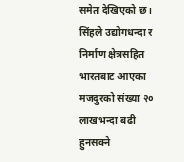समेत देखिएको छ। सिंहले उद्योगधन्दा र निर्माण क्षेत्रसहित भारतबाट आएका मजदुरको संख्या २० लाखभन्दा बढी हुनसक्ने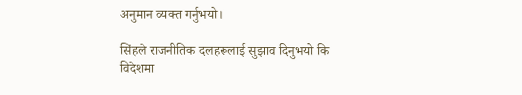अनुमान व्यक्त गर्नुभयो।

सिंहले राजनीतिक दलहरूलाई सुझाव दिनुभयो कि विदेशमा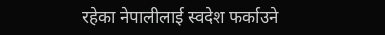रहेका नेपालीलाई स्वदेश फर्काउने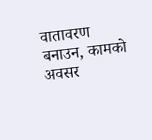वातावरण बनाउन, कामको अवसर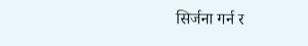सिर्जना गर्न र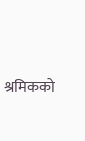श्रमिकको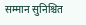सम्मान सुनिश्चित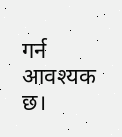गर्न आवश्यक छ।